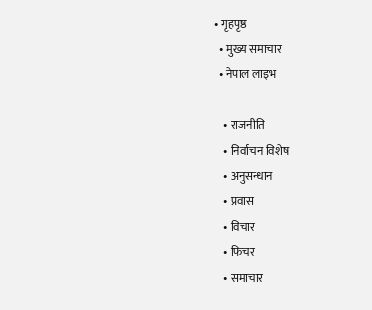• गृहपृष्ठ
  • मुख्य समाचार
  • नेपाल लाइभ

    • राजनीति
    • निर्वाचन विशेष
    • अनुसन्धान
    • प्रवास
    • विचार
    • फिचर
    • समाचार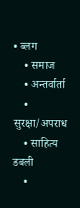• ब्लग
    • समाज
    • अन्तर्वार्ता
    • सुरक्षा/अपराध
    • साहित्य डबली
    •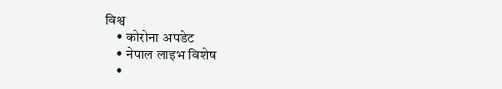विश्व
    • कोरोना अपडेट
    • नेपाल लाइभ विशेष
    •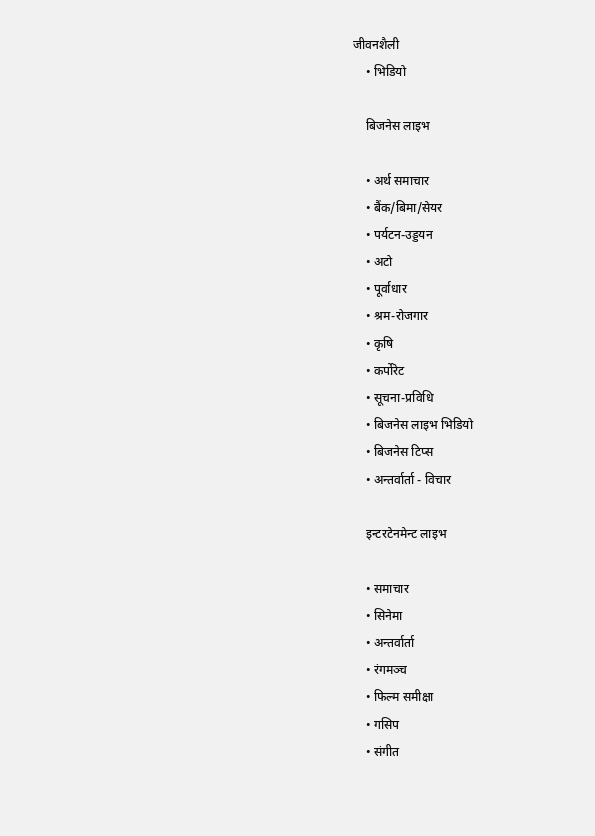जीवनशैली
    • भिडियो

    बिजनेस लाइभ

    • अर्थ समाचार
    • बैंक/बिमा/सेयर
    • पर्यटन-उड्डयन
    • अटो
    • पूर्वाधार
    • श्रम-रोजगार
    • कृषि
    • कर्पोरेट
    • सूचना-प्रविधि
    • बिजनेस लाइभ भिडियो
    • बिजनेस टिप्स
    • अन्तर्वार्ता - विचार

    इन्टरटेनमेन्ट लाइभ

    • समाचार
    • सिनेमा
    • अन्तर्वार्ता
    • रंगमञ्च
    • फिल्म समीक्षा
    • गसिप
    • संगीत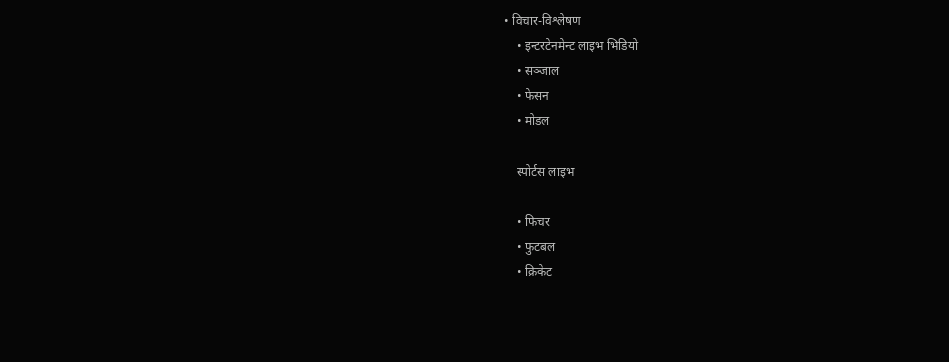• विचार-विश्लेषण
    • इन्टरटेनमेन्ट लाइभ भिडियो
    • सञ्जाल
    • फेसन
    • मोडल

    स्पोर्टस लाइभ

    • फिचर
    • फुटबल
    • क्रिकेट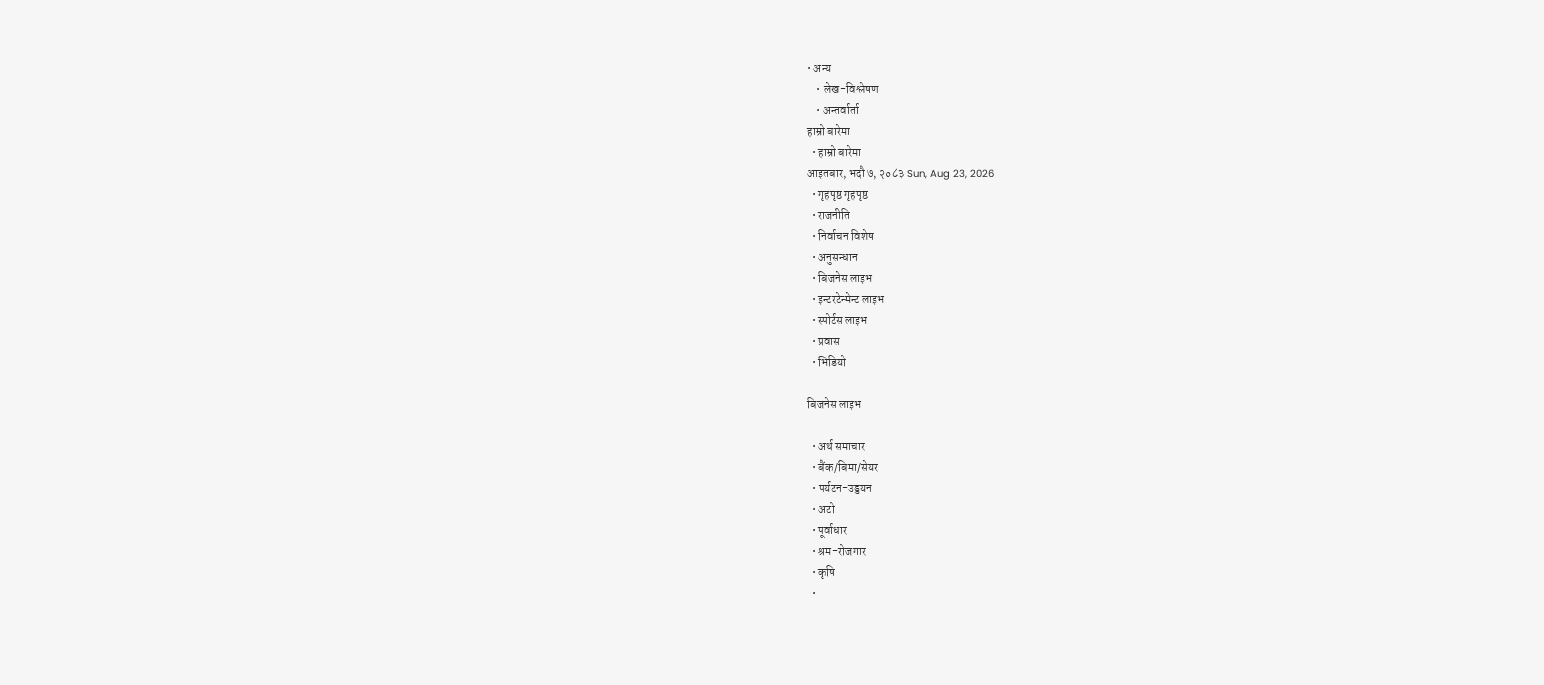• अन्य
    • लेख-विश्लेषण
    • अन्तर्वार्ता
हाम्रो बारेमा
  • हाम्रो बारेमा
आइतबार, भदौ ७, २०८३ Sun, Aug 23, 2026
  • गृहपृष्ठ गृहपृष्ठ
  • राजनीति
  • निर्वाचन विशेष
  • अनुसन्धान
  • बिजनेस लाइभ
  • इन्टरटेन्मेन्ट लाइभ
  • स्पोर्टस लाइभ
  • प्रवास
  • भिडियो

बिजनेस लाइभ

  • अर्थ समाचार
  • बैंक/बिमा/सेयर
  • पर्यटन-उड्डयन
  • अटो
  • पूर्वाधार
  • श्रम-रोजगार
  • कृषि
  •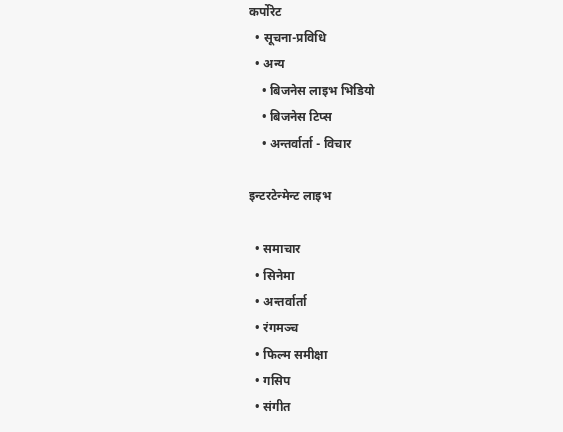कर्पोरेट
  • सूचना-प्रविधि
  • अन्य
    • बिजनेस लाइभ भिडियो
    • बिजनेस टिप्स
    • अन्तर्वार्ता - विचार

इन्टरटेन्मेन्ट लाइभ

  • समाचार
  • सिनेमा
  • अन्तर्वार्ता
  • रंगमञ्च
  • फिल्म समीक्षा
  • गसिप
  • संगीत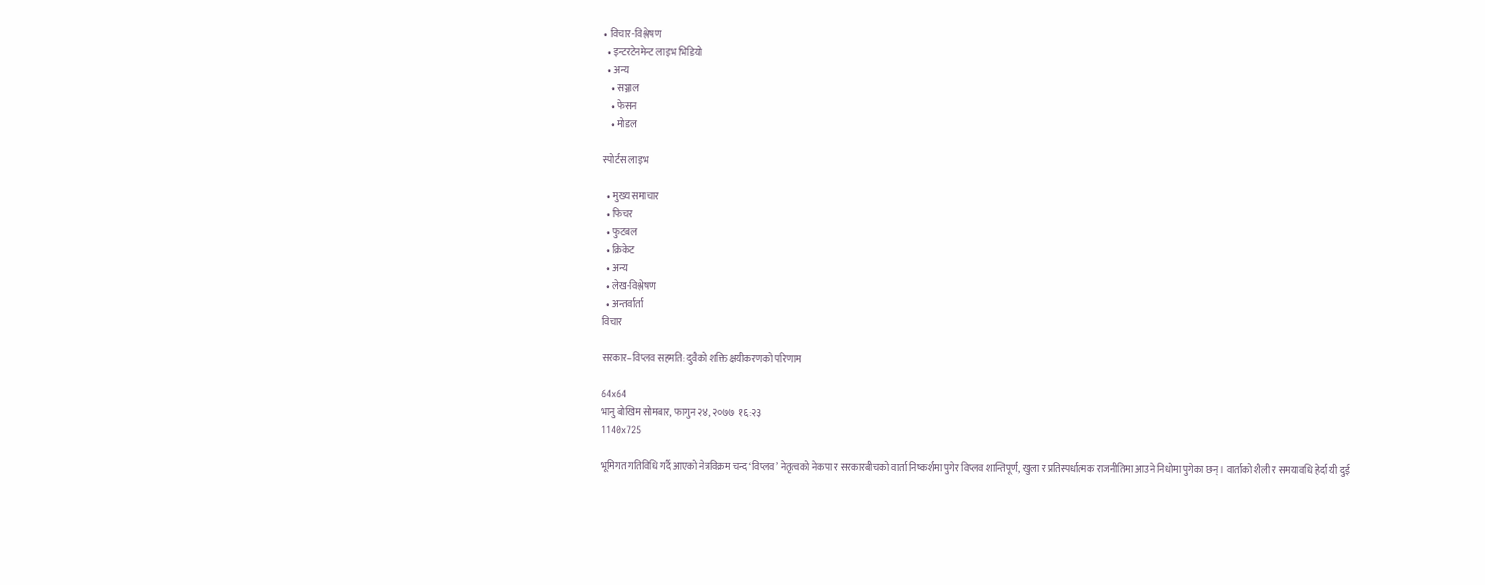• विचार-विश्लेषण
  • इन्टरटेनमेन्ट लाइभ भिडियो
  • अन्य
    • सञ्जाल
    • फेसन
    • मोडल

स्पोर्टस लाइभ

  • मुख्य समाचार
  • फिचर
  • फुटबल
  • क्रिकेट
  • अन्य
  • लेख-विश्लेषण
  • अन्तर्वार्ता
विचार

सरकार–विप्लव सहमति: दुवैको शक्ति क्षयीकरणको परिणाम

64x64
भानु बोखिम सोमबार, फागुन २४, २०७७  १६:२३
1140x725

भूमिगत गतिविधि गर्दै आएको नेत्रविक्रम चन्द ‘विप्लव’ नेतृत्वको नेकपा र सरकारबीचको वार्ता निष्कर्शमा पुगेर विप्लव शान्तिपूर्ण, खुला र प्रतिस्पर्धात्मक राजनीतिमा आउने निधोमा पुगेका छन्। वार्ताको शैली र समयावधि हेर्दा यी दुई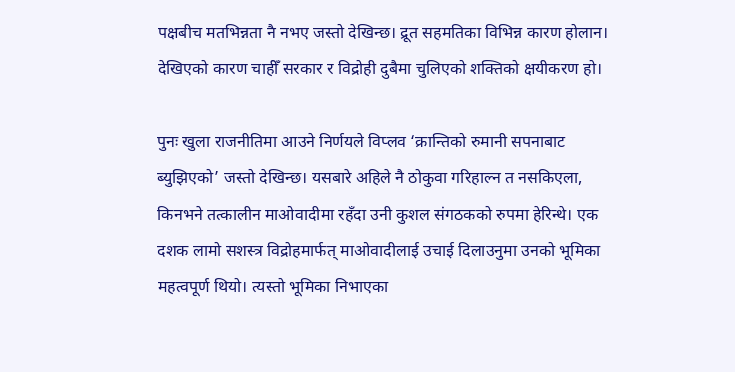पक्षबीच मतभिन्नता नै नभए जस्तो देखिन्छ। द्रूत सहमतिका विभिन्न कारण होलान। देखिएको कारण चाहीँ सरकार र विद्रोही दुबैमा चुलिएको शक्तिको क्षयीकरण हो।

पुनः खुला राजनीतिमा आउने निर्णयले विप्लव ‘क्रान्तिको रुमानी सपनाबाट ब्युझिएको’ जस्तो देखिन्छ। यसबारे अहिले नै ठोकुवा गरिहाल्न त नसकिएला, किनभने तत्कालीन माओवादीमा रहँदा उनी कुशल संगठकको रुपमा हेरिन्थे। एक दशक लामो सशस्त्र विद्रोहमार्फत् माओवादीलाई उचाई दिलाउनुमा उनको भूमिका महत्वपूर्ण थियो। त्यस्तो भूमिका निभाएका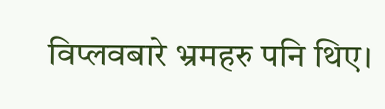विप्लवबारे भ्रमहरु पनि थिए।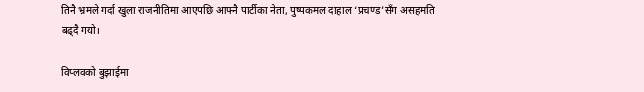तिनै भ्रमले गर्दा खुला राजनीतिमा आएपछि आफ्नै पार्टीका नेता, पुष्पकमल दाहाल ‘प्रचण्ड’सँग असहमति बढ्दै गयो।

विप्लवको बुझाईमा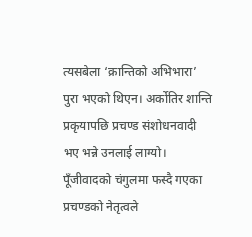त्यसबेला ‘क्रान्तिको अभिभारा’ पुरा भएको थिएन। अर्कोतिर शान्ति प्रकृयापछि प्रचण्ड संशोधनवादी भए भन्ने उनलाई लाग्यो। पूँजीवादको चंगुलमा फस्दै गएका प्रचण्डको नेतृत्वले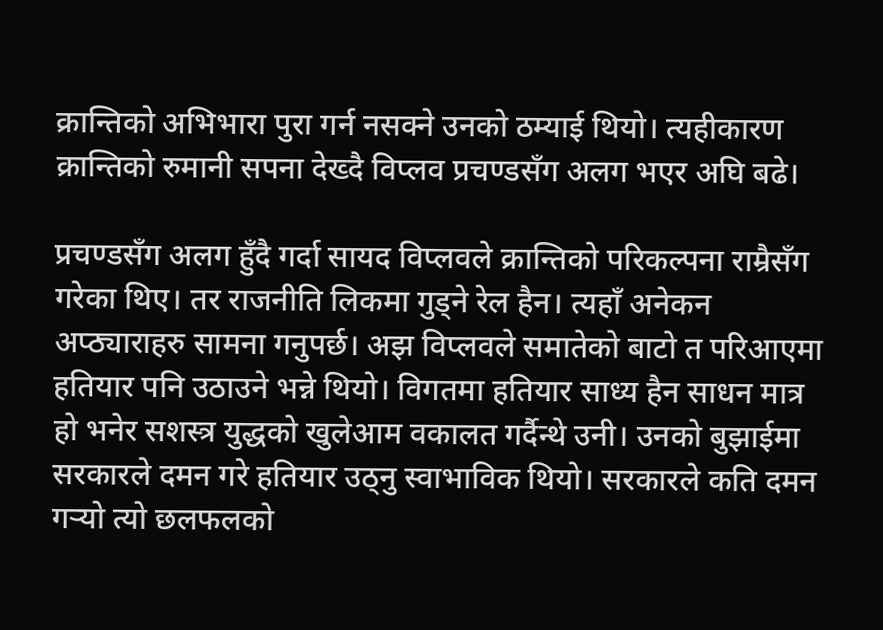क्रान्तिको अभिभारा पुरा गर्न नसक्ने उनको ठम्याई थियो। त्यहीकारण क्रान्तिको रुमानी सपना देख्दै विप्लव प्रचण्डसँग अलग भएर अघि बढे।

प्रचण्डसँग अलग हुँदै गर्दा सायद विप्लवले क्रान्तिको परिकल्पना राम्रैसँग गरेका थिए। तर राजनीति लिकमा गुड्ने रेल हैन। त्यहाँ अनेकन अप्ठ्याराहरु सामना गनुपर्छ। अझ विप्लवले समातेको बाटो त परिआएमा हतियार पनि उठाउने भन्ने थियो। विगतमा हतियार साध्य हैन साधन मात्र हो भनेर सशस्त्र युद्धको खुलेआम वकालत गर्दैन्थे उनी। उनको बुझाईमा सरकारले दमन गरे हतियार उठ्नु स्वाभाविक थियो। सरकारले कति दमन गर्‍यो त्यो छलफलको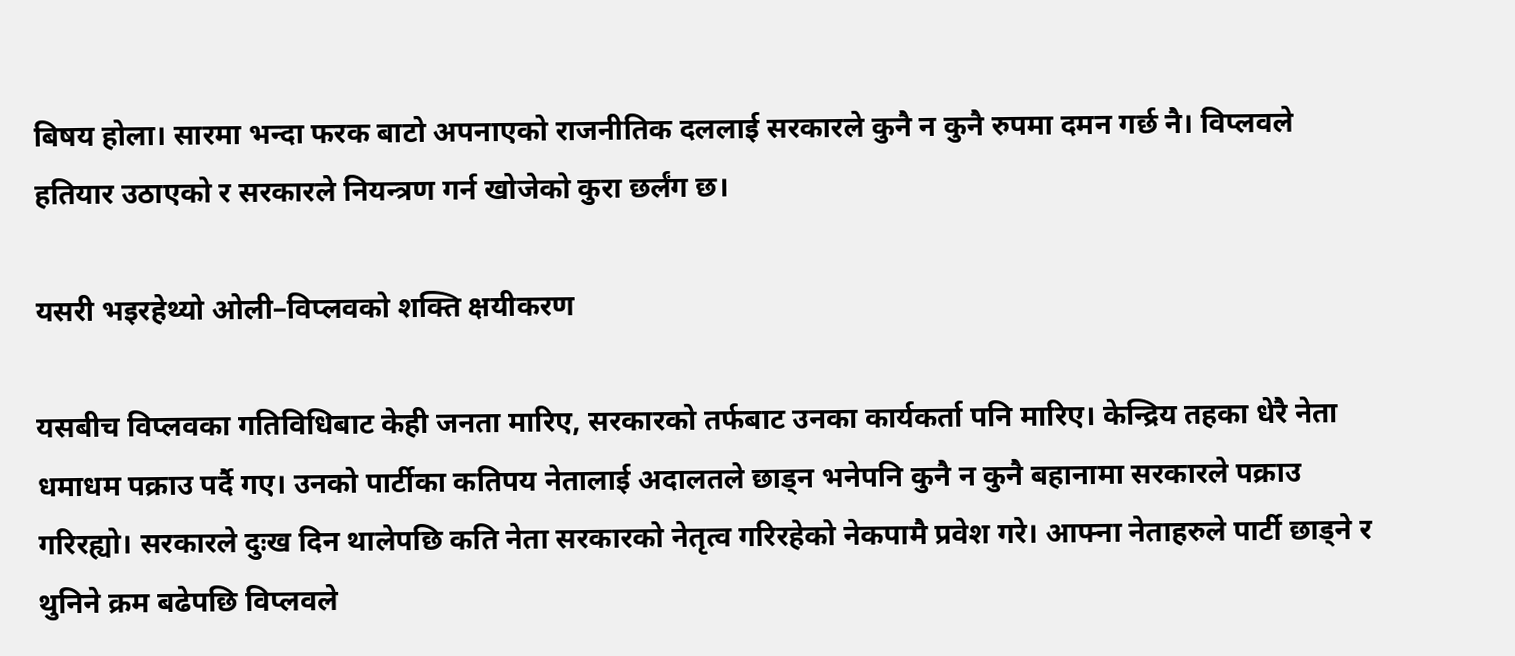बिषय होला। सारमा भन्दा फरक बाटो अपनाएको राजनीतिक दललाई सरकारले कुनै न कुनै रुपमा दमन गर्छ नै। विप्लवले हतियार उठाएको र सरकारले नियन्त्रण गर्न खोजेको कुरा छर्लंग छ।

यसरी भइरहेथ्यो ओली–विप्लवको शक्ति क्षयीकरण

यसबीच विप्लवका गतिविधिबाट केही जनता मारिए, सरकारको तर्फबाट उनका कार्यकर्ता पनि मारिए। केन्द्रिय तहका धेरै नेता धमाधम पक्राउ पर्दै गए। उनको पार्टीका कतिपय नेतालाई अदालतले छाड्न भनेपनि कुनै न कुनै बहानामा सरकारले पक्राउ गरिरह्यो। सरकारले दुःख दिन थालेपछि कति नेता सरकारको नेतृत्व गरिरहेको नेकपामै प्रवेश गरे। आफ्ना नेताहरुले पार्टी छाड्ने र थुनिने क्रम बढेपछि विप्लवले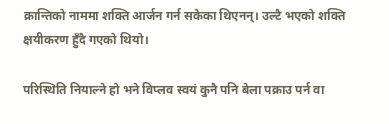क्रान्तिको नाममा शक्ति आर्जन गर्न सकेका थिएनन्। उल्टै भएको शक्ति क्षयीकरण हुँदै गएको थियो।

परिस्थिति नियाल्ने हो भने विप्लव स्वयं कुनै पनि बेला पक्राउ पर्न वा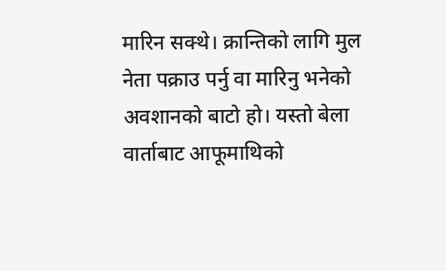मारिन सक्थे। क्रान्तिको लागि मुल नेता पक्राउ पर्नु वा मारिनु भनेको अवशानको बाटो हो। यस्तो बेला वार्ताबाट आफूमाथिको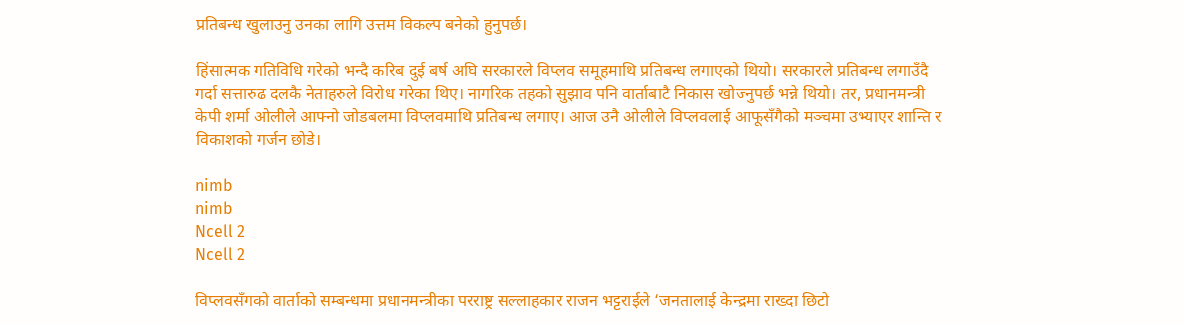प्रतिबन्ध खुलाउनु उनका लागि उत्तम विकल्प बनेको हुनुपर्छ।

हिंसात्मक गतिविधि गरेको भन्दै करिब दुई बर्ष अघि सरकारले विप्लव समूहमाथि प्रतिबन्ध लगाएको थियो। सरकारले प्रतिबन्ध लगाउँदै गर्दा सत्तारुढ दलकै नेताहरुले विरोध गरेका थिए। नागरिक तहको सुझाव पनि वार्ताबाटै निकास खोज्नुपर्छ भन्ने थियो। तर, प्रधानमन्त्री केपी शर्मा ओलीले आफ्नो जोडबलमा विप्लवमाथि प्रतिबन्ध लगाए। आज उनै ओलीले विप्लवलाई आफूसँगैको मञ्चमा उभ्याएर शान्ति र विकाशको गर्जन छोडे।

nimb
nimb
Ncell 2
Ncell 2

विप्लवसँगको वार्ताको सम्बन्धमा प्रधानमन्त्रीका परराष्ट्र सल्लाहकार राजन भट्टराईले ‘जनतालाई केन्द्रमा राख्दा छिटो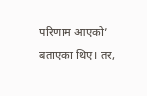परिणाम आएको’ बताएका थिए। तर,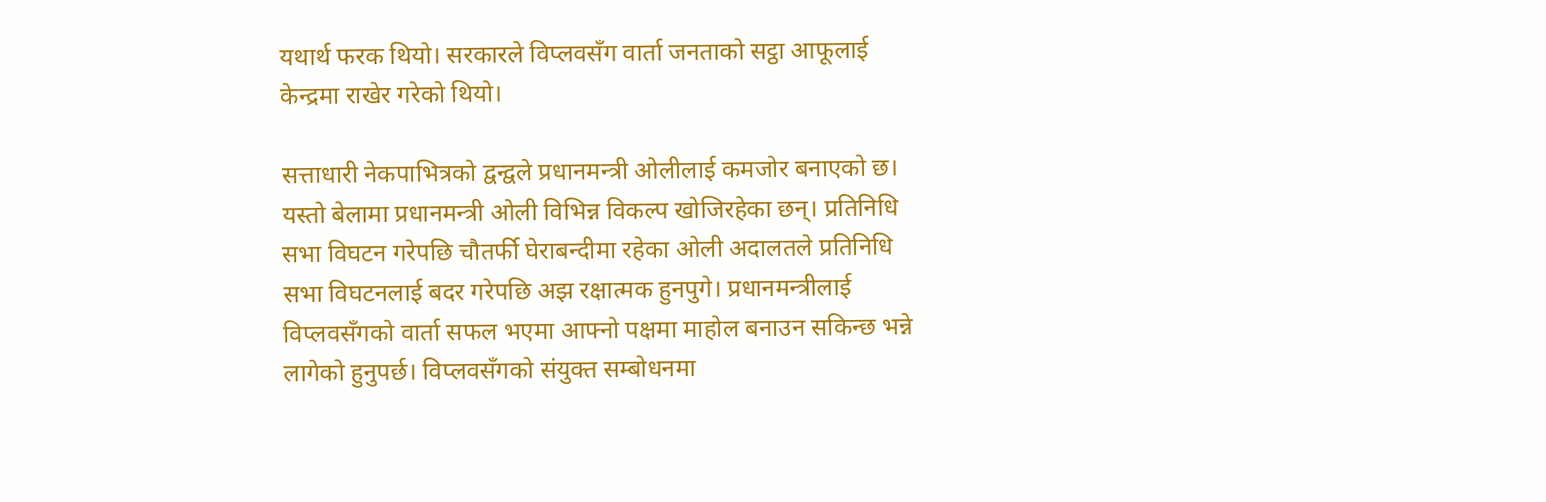यथार्थ फरक थियो। सरकारले विप्लवसँग वार्ता जनताको सट्ठा आफूलाई केन्द्रमा राखेर गरेको थियो।

सत्ताधारी नेकपाभित्रको द्वन्द्वले प्रधानमन्त्री ओलीलाई कमजोर बनाएको छ। यस्तो बेलामा प्रधानमन्त्री ओली विभिन्न विकल्प खोजिरहेका छन्। प्रतिनिधि सभा विघटन गरेपछि चौतर्फी घेराबन्दीमा रहेका ओली अदालतले प्रतिनिधि सभा विघटनलाई बदर गरेपछि अझ रक्षात्मक हुनपुगे। प्रधानमन्त्रीलाई विप्लवसँगको वार्ता सफल भएमा आफ्नो पक्षमा माहोल बनाउन सकिन्छ भन्ने लागेको हुनुपर्छ। विप्लवसँगको संयुक्त सम्बोधनमा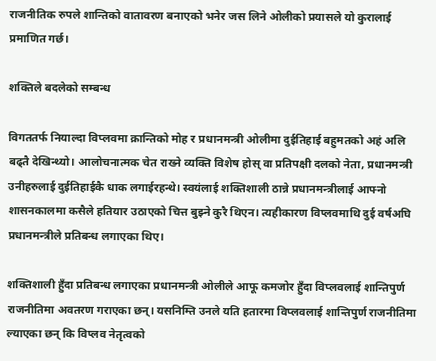राजनीतिक रुपले शान्तिको वातावरण बनाएको भनेर जस लिने ओलीको प्रयासले यो कुरालाई प्रमाणित गर्छ।

शक्तिले बदलेको सम्बन्ध

विगततर्फ नियाल्दा विप्लवमा क्रान्तिको मोह र प्रधानमन्त्री ओलीमा दुईतिहाई बहुमतको अहं अलि बढ्तै देखिन्थ्यो। आलोचनात्मक चेत राख्ने व्यक्ति विशेष होस् वा प्रतिपक्षी दलको नेता, प्रधानमन्त्री उनीहरुलाई दुईतिहाईकै धाक लगाईरहन्थे। स्वयंलाई शक्तिशाली ठान्ने प्रधानमन्त्रीलाई आफ्नो शासनकालमा कसैले हतियार उठाएको चित्त बुझ्ने कुरै थिएन। त्यहीकारण विप्लवमाथि दुई वर्षअघि प्रधानमन्त्रीले प्रतिबन्ध लगाएका थिए।

शक्तिशाली हुँदा प्रतिबन्ध लगाएका प्रधानमन्त्री ओलीले आफू कमजोर हुँदा विप्लवलाई शान्तिपुर्ण राजनीतिमा अवतरण गराएका छन्। यसनिम्ति उनले यति हतारमा विप्लवलाई शान्तिपुर्ण राजनीतिमा ल्याएका छन् कि विप्लव नेतृत्वको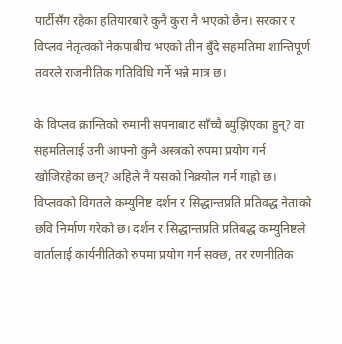पार्टीसँग रहेका हतियारबारे कुनै कुरा नै भएको छैन। सरकार र विप्लव नेतृत्वको नेकपाबीच भएको तीन बुँदे सहमतिमा शान्तिपूर्ण तवरले राजनीतिक गतिविधि गर्ने भन्ने मात्र छ।

के विप्लव क्रान्तिको रुमानी सपनाबाट साँच्चै ब्युझिएका हुन्? वा सहमतिलाई उनी आफ्नो कुनै अस्त्रको रुपमा प्रयोग गर्न खोजिरहेका छन्? अहिले नै यसको निक्र्योल गर्न गाह्रो छ। विप्लवको विगतले कम्युनिष्ट दर्शन र सिद्धान्तप्रति प्रतिवद्ध नेताको छवि निर्माण गरेको छ। दर्शन र सिद्धान्तप्रति प्रतिबद्ध कम्युनिष्टले वार्तालाई कार्यनीतिको रुपमा प्रयोग गर्न सक्छ, तर रणनीतिक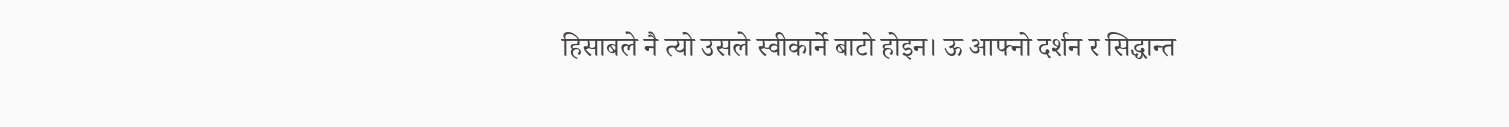हिसाबले नै त्यो उसले स्वीकार्ने बाटो होइन। ऊ आफ्नो दर्शन र सिद्धान्त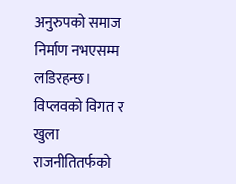अनुरुपको समाज निर्माण नभएसम्म लडिरहन्छ। विप्लवको विगत र खुला राजनीतितर्फको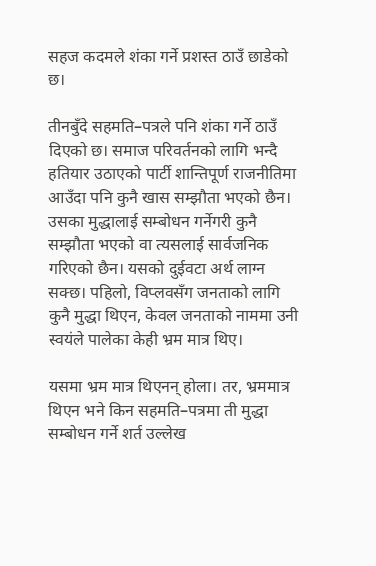सहज कदमले शंका गर्ने प्रशस्त ठाउँ छाडेको छ।

तीनबुँदे सहमति–पत्रले पनि शंका गर्ने ठाउँ दिएको छ। समाज परिवर्तनको लागि भन्दै हतियार उठाएको पार्टी शान्तिपूर्ण राजनीतिमा आउँदा पनि कुनै खास सम्झौता भएको छैन। उसका मुद्धालाई सम्बोधन गर्नेगरी कुनै सम्झौता भएको वा त्यसलाई सार्वजनिक गरिएको छैन। यसको दुईवटा अर्थ लाग्न सक्छ। पहिलो, विप्लवसँग जनताको लागि कुनै मुद्धा थिएन, केवल जनताको नाममा उनी स्वयंले पालेका केही भ्रम मात्र थिए।

यसमा भ्रम मात्र थिएनन् होला। तर, भ्रममात्र थिएन भने किन सहमति–पत्रमा ती मुद्धा सम्बोधन गर्ने शर्त उल्लेख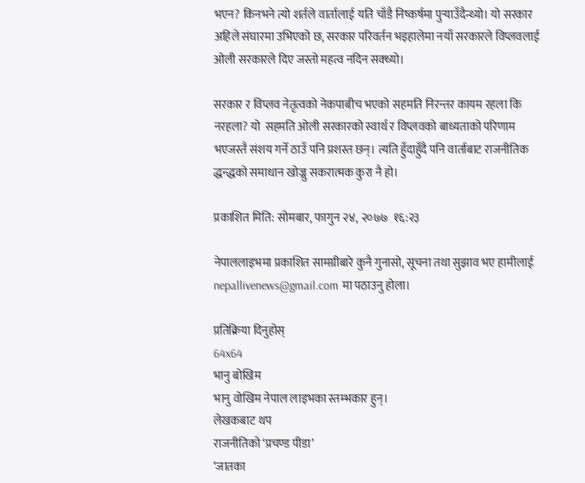भएन? किनभने त्यो शर्तले वार्तालाई यति चाँडै निष्कर्षमा पुर्‍याउँदैन्थ्यो। यो सरकार अहिले संघारमा उभिएको छ, सरकार परिवर्तन भइहालेमा नयाँ सरकारले विप्लवलाई ओली सरकारले दिए जस्तो महत्व नदिन सक्थ्यो।

सरकार र विप्लव नेतृत्वको नेकपाबीच भएको सहमति निरन्तर कायम रहला कि नरहला? यो  सहमति ओली सरकारको स्वार्थ र विप्लवको बाध्यताको परिणाम भएजस्तै संशय गर्ने ठाउँ पनि प्रशस्त छन्। त्यति हुँदाहुँदै पनि वार्ताबाट राजनीतिक द्धन्द्धको समाधान खोज्नु सकरात्मक कुरा नै हो।

प्रकाशित मिति: सोमबार, फागुन २४, २०७७  १६:२३

नेपाललाइभमा प्रकाशित सामग्रीबारे कुनै गुनासो, सूचना तथा सुझाव भए हामीलाई nepallivenews@gmail.com मा पठाउनु होला।

प्रतिक्रिया दिनुहोस्
64x64
भानु बोखिम
भानु वोखिम नेपाल लाइभका स्तम्भकार हुन्।
लेखकबाट थप
राजनीतिको ‘प्रचण्ड पीडा’
‘जातका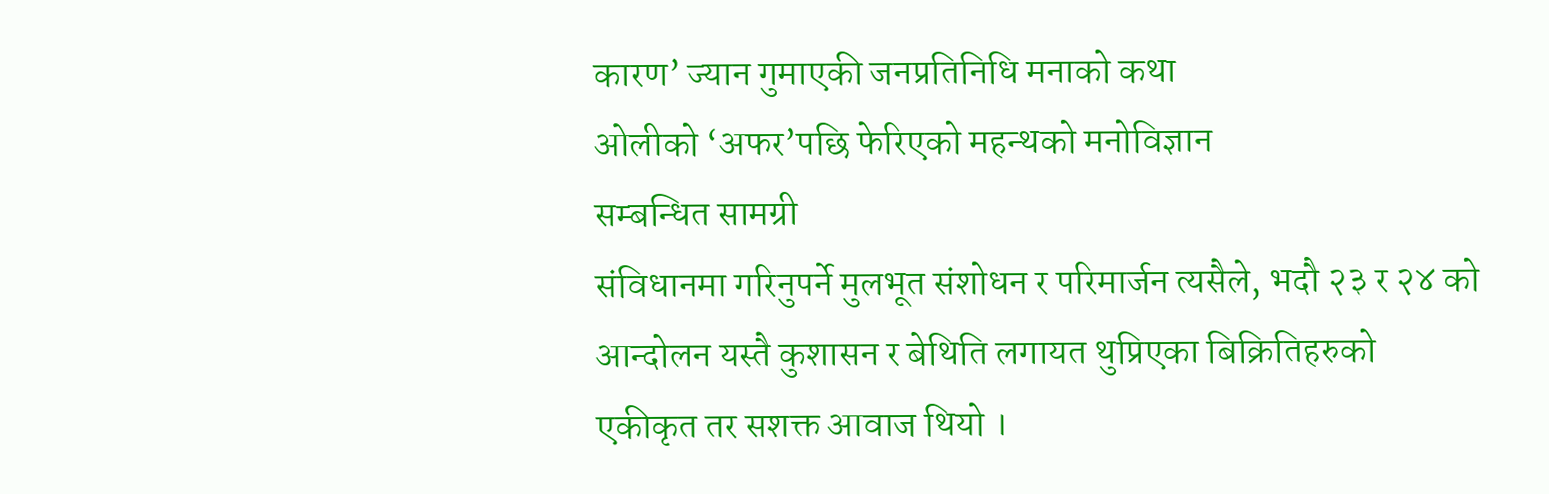कारण’ ज्यान गुमाएकी जनप्रतिनिधि मनाको कथा
ओलीको ‘अफर’पछि फेरिएको महन्थको मनोविज्ञान
सम्बन्धित सामग्री
संविधानमा गरिनुपर्ने मुलभूत संशोधन र परिमार्जन त्यसैले, भदौ २३ र २४ को आन्दोलन यस्तै कुशासन र बेथिति लगायत थुप्रिएका बिक्रितिहरुको एकीकृत तर सशक्त आवाज थियो ।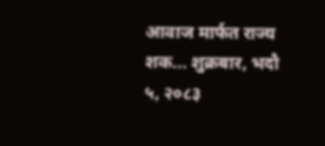आवाज मार्फत राज्य शक... शुक्रबार, भदौ ५, २०८३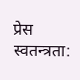प्रेस स्वतन्त्रता: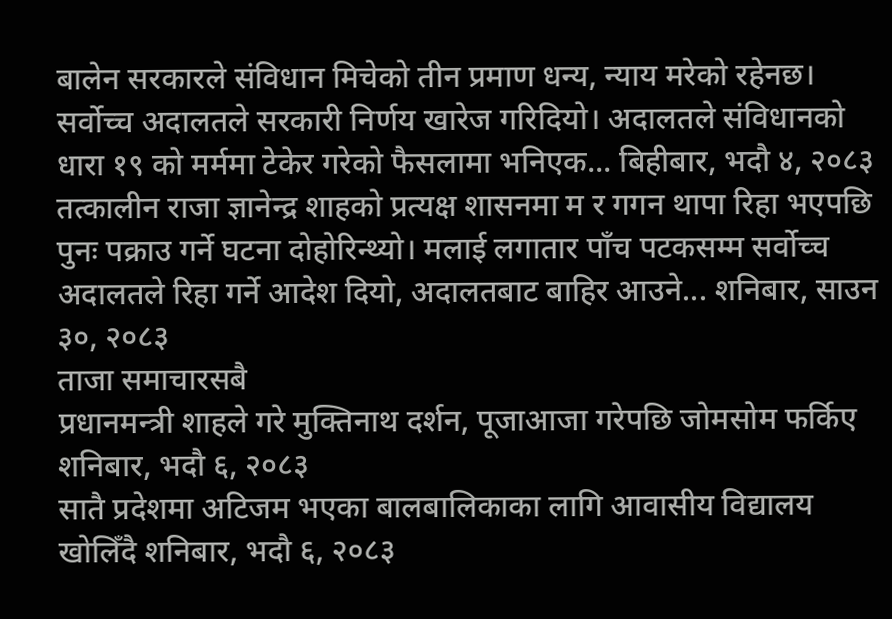बालेन सरकारले संविधान मिचेको तीन प्रमाण धन्य, न्याय मरेको रहेनछ। सर्वोच्च अदालतले सरकारी निर्णय खारेज गरिदियो। अदालतले संविधानको धारा १९ को मर्ममा टेकेर गरेको फैसलामा भनिएक... बिहीबार, भदौ ४, २०८३
तत्कालीन राजा ज्ञानेन्द्र शाहको प्रत्यक्ष शासनमा म र गगन थापा रिहा भएपछि पुनः पक्राउ गर्ने घटना दोहोरिन्थ्यो। मलाई लगातार पाँच पटकसम्म सर्वोच्च अदालतले रिहा गर्ने आदेश दियो, अदालतबाट बाहिर आउने... शनिबार, साउन ३०, २०८३
ताजा समाचारसबै
प्रधानमन्त्री शाहले गरे मुक्तिनाथ दर्शन, पूजाआजा गरेपछि जोमसोम फर्किए शनिबार, भदौ ६, २०८३
सातै प्रदेशमा अटिजम भएका बालबालिकाका लागि आवासीय विद्यालय खोलिँदै शनिबार, भदौ ६, २०८३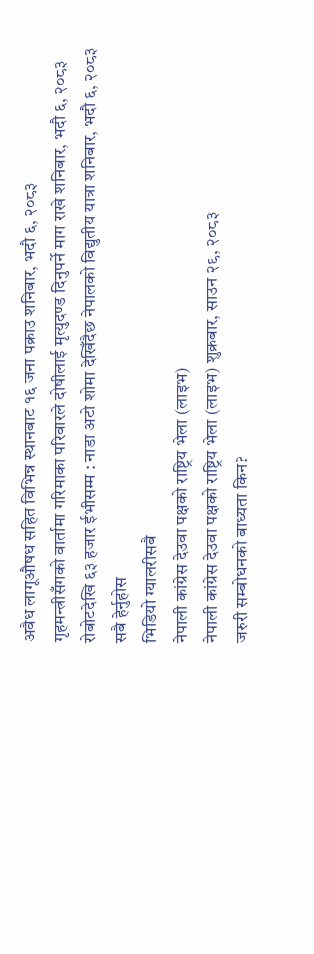अवैध लागूऔषध सहित विभिन्न स्थानबाट १६ जना पक्राउ शनिबार, भदौ ६, २०८३
गृहमन्त्रीसँगको वार्तामा गरिमाका परिवारले दोषीलाई मृत्युदण्ड दिनुपर्ने माग राखे शनिबार, भदौ ६, २०८३
रोबोटदेखि ६३ हजार ईभीसम्म : नाडा अटो शोमा देखिँदैछ नेपालको विद्युतीय यात्रा शनिबार, भदौ ६, २०८३
सबै हेर्नुहोस
भिडियो ग्यालरीसबै
नेपाली कांग्रेस देउवा पक्षको राष्ट्रिय भेला (लाइभ)
नेपाली कांग्रेस देउवा पक्षको राष्ट्रिय भेला (लाइभ) शुक्रबार, साउन २९, २०८३
जरुरी सम्बोधनको बाध्यता किन?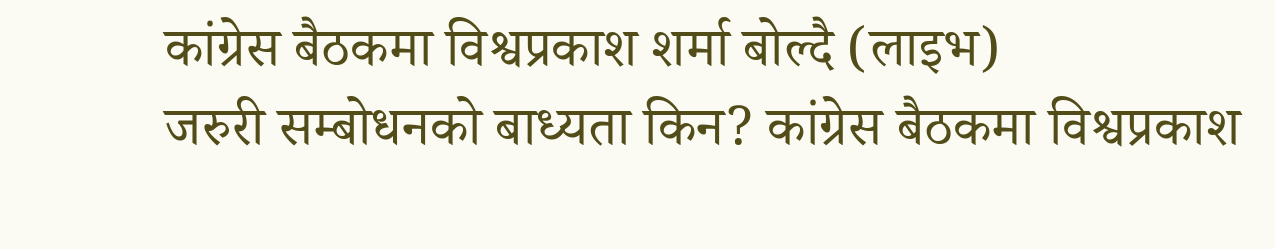कांग्रेस बैठकमा विश्वप्रकाश शर्मा बोल्दै (लाइभ)
जरुरी सम्बोधनको बाध्यता किन? कांग्रेस बैठकमा विश्वप्रकाश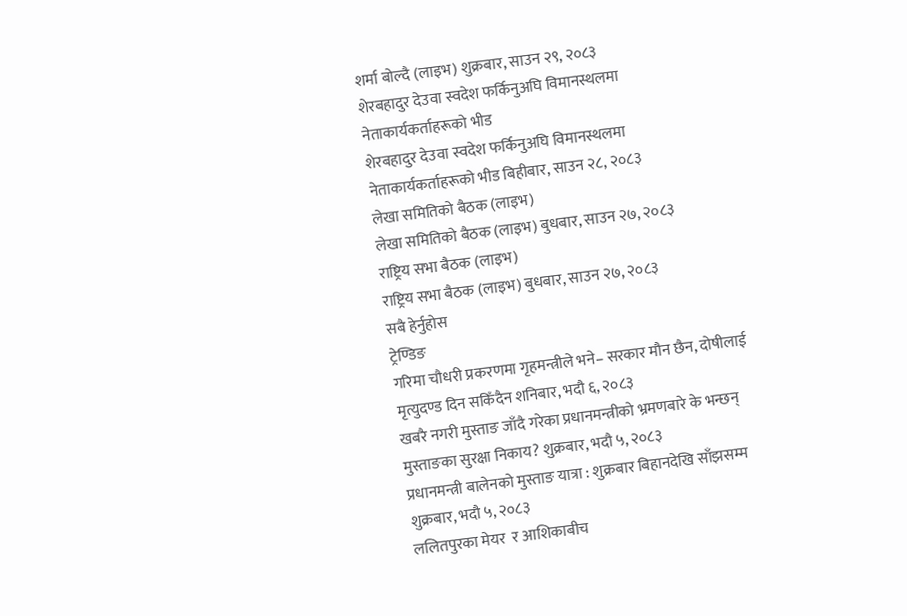शर्मा बोल्दै (लाइभ) शुक्रबार, साउन २९, २०८३
शेरबहादुर देउवा स्वदेश फर्किनुअघि विमानस्थलमा नेताकार्यकर्ताहरूको भीड
शेरबहादुर देउवा स्वदेश फर्किनुअघि विमानस्थलमा नेताकार्यकर्ताहरूको भीड बिहीबार, साउन २८, २०८३
लेखा समितिको बैठक (लाइभ)
लेखा समितिको बैठक (लाइभ) बुधबार, साउन २७, २०८३
राष्ट्रिय सभा बैठक (लाइभ)
राष्ट्रिय सभा बैठक (लाइभ) बुधबार, साउन २७, २०८३
सबै हेर्नुहोस
ट्रेण्डिङ
गरिमा चौधरी प्रकरणमा गृहमन्त्रीले भने– सरकार मौन छैन, दोषीलाई मृत्युदण्ड दिन सकिँदैन शनिबार, भदौ ६, २०८३
खबरै नगरी मुस्ताङ जाँदै गरेका प्रधानमन्त्रीको भ्रमणबारे के भन्छन् मुस्ताङका सुरक्षा निकाय? शुक्रबार, भदौ ५, २०८३
प्रधानमन्त्री बालेनको मुस्ताङ यात्रा : शुक्रबार बिहानदेखि साँझसम्म शुक्रबार, भदौ ५, २०८३
ललितपुरका मेयर  र आशिकाबीच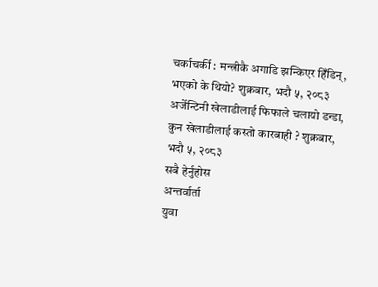चर्काचर्की : मन्त्रीकै अगाडि झन्किएर हिँडिन्, भएको के थियो? शुक्रबार, भदौ ५, २०८३
अर्जेन्टिनी खेलाडीलाई फिफाले चलायो डन्डा, कुन खेलाडीलाई कस्तो कारबाही ? शुक्रबार, भदौ ५, २०८३
सबै हेर्नुहोस
अन्तर्वार्ता
युवा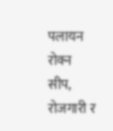पलायन रोक्न सीप, रोजगारी र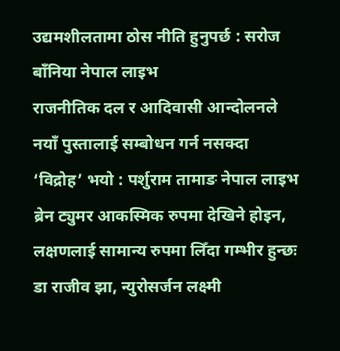उद्यमशीलतामा ठोस नीति हुनुपर्छ : सरोज बाँनिया नेपाल लाइभ
राजनीतिक दल र आदिवासी आन्दोलनले नयाँ पुस्तालाई सम्बोधन गर्न नसक्दा ‘विद्रोह’ भयो : पर्शुराम तामाङ नेपाल लाइभ
ब्रेन ट्युमर आकस्मिक रुपमा देखिने होइन, लक्षणलाई सामान्य रुपमा लिँदा गम्भीर हुन्छः डा राजीव झा, न्युरोसर्जन लक्ष्मी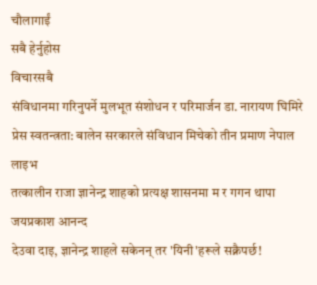चौलागाईं
सबै हेर्नुहोस
विचारसबै
संविधानमा गरिनुपर्ने मुलभूत संशोधन र परिमार्जन डा. नारायण घिमिरे
प्रेस स्वतन्त्रता: बालेन सरकारले संविधान मिचेको तीन प्रमाण नेपाल लाइभ
तत्कालीन राजा ज्ञानेन्द्र शाहको प्रत्यक्ष शासनमा म र गगन थापा जयप्रकाश आनन्द
देउवा दाइ, ज्ञानेन्द्र शाहले सकेनन् तर 'यिनी'हरूले सक्नैपर्छ!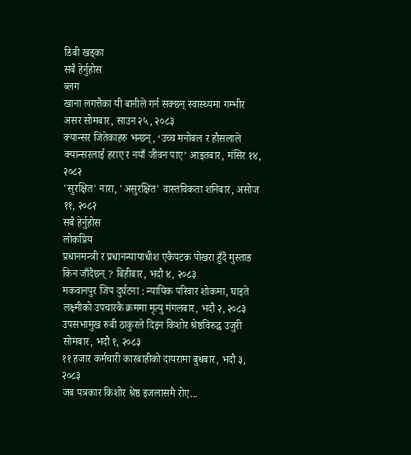डिबी खड्का
सबै हेर्नुहोस
ब्लग
खाना लगत्तैका यी बानीले गर्न सक्छन् स्वास्थ्यमा गम्भीर असर सोमबार, साउन २५, २०८३
क्यान्सर जितेकाहरु भन्छन्, ‘उच्च मनोबल र हौसलाले क्यान्सरलाई हराए र नयाँ जीवन पाए’ आइतबार, मंसिर १४, २०८२
'सुरक्षित' नारा, 'असुरक्षित' वास्तविकता शनिबार, असोज ११, २०८२
सबै हेर्नुहोस
लोकप्रिय
प्रधानमन्त्री र प्रधानन्यायाधीश एकैपटक पोखरा हुँदै मुस्ताङ किन जाँदैछन् ? बिहीबार, भदौ ४, २०८३
मकवानपुर जिप दुर्घटना : न्यायिक परिवार शोकमा, घाइते लक्ष्मीको उपचारकै क्रममा मृत्यु मंगलबार, भदौ २, २०८३
उपसभामुख रुबी ठाकुरले दिइन किशोर श्रेष्ठविरुद्ध उजुरी सोमबार, भदौ १, २०८३
११ हजार कर्मचारी कारबाहीको दायरामा बुधबार, भदौ ३, २०८३
जब पत्रकार किशोर श्रेष्ठ इजलासमै रोए...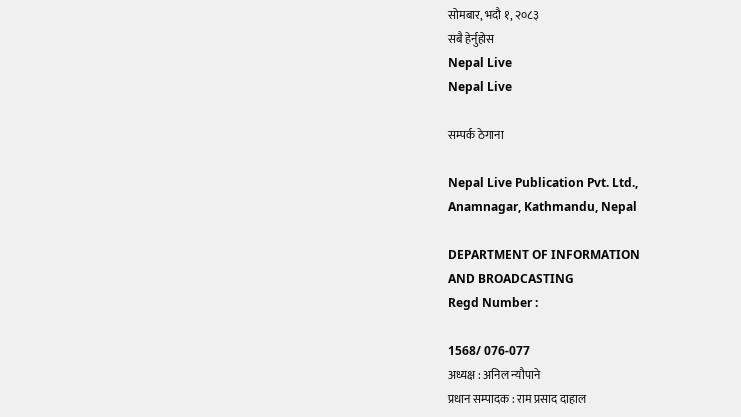सोमबार, भदौ १, २०८३
सबै हेर्नुहोस
Nepal Live
Nepal Live

सम्पर्क ठेगाना

Nepal Live Publication Pvt. Ltd.,
Anamnagar, Kathmandu, Nepal

DEPARTMENT OF INFORMATION
AND BROADCASTING
Regd Number :

1568/ 076-077
अध्यक्ष : अनिल न्यौपाने
प्रधान सम्पादक : राम प्रसाद दाहाल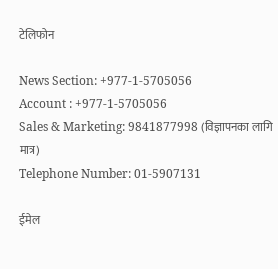टेलिफोन

News Section: +977-1-5705056
Account : +977-1-5705056
Sales & Marketing: 9841877998 (विज्ञापनका लागि मात्र)
Telephone Number: 01-5907131

ईमेल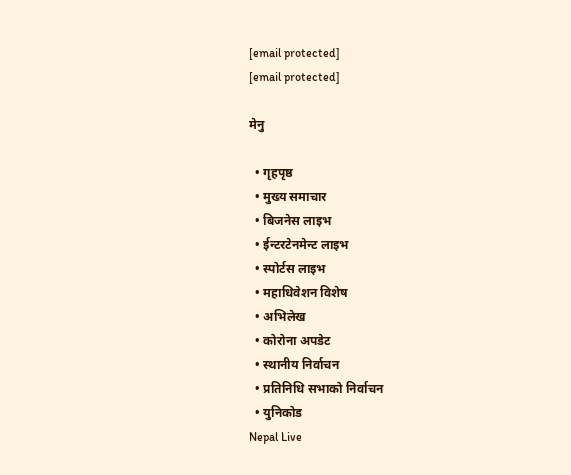[email protected]
[email protected]

मेनु

  • गृहपृष्ठ
  • मुख्य समाचार
  • बिजनेस लाइभ
  • ईन्टरटेनमेन्ट लाइभ
  • स्पोर्टस लाइभ
  • महाधिवेशन विशेष
  • अभिलेख
  • कोरोना अपडेट
  • स्थानीय निर्वाचन
  • प्रतिनिधि सभाको निर्वाचन
  • युनिकोड
Nepal Live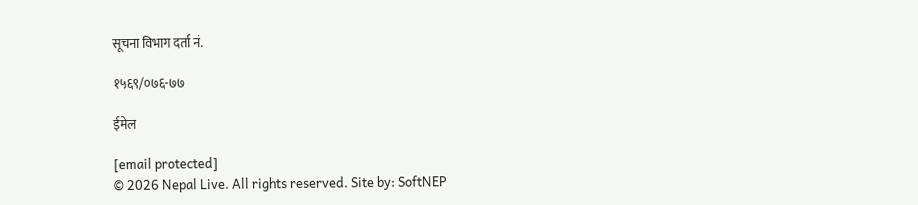सूचना विभाग दर्ता नं.

१५६९/०७६-७७

ईमेल

[email protected]
© 2026 Nepal Live. All rights reserved. Site by: SoftNEP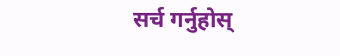सर्च गर्नुहोस्